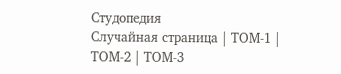Студопедия
Случайная страница | ТОМ-1 | ТОМ-2 | ТОМ-3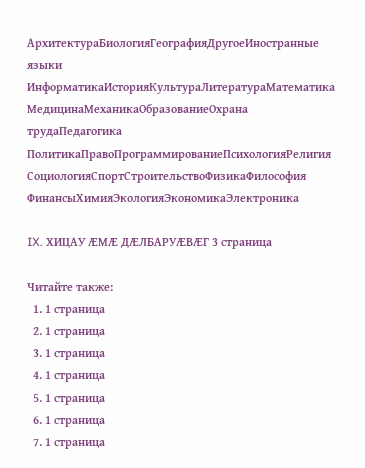АрхитектураБиологияГеографияДругоеИностранные языки
ИнформатикаИсторияКультураЛитератураМатематика
МедицинаМеханикаОбразованиеОхрана трудаПедагогика
ПолитикаПравоПрограммированиеПсихологияРелигия
СоциологияСпортСтроительствоФизикаФилософия
ФинансыХимияЭкологияЭкономикаЭлектроника

IX. ХИЦАУ ÆМÆ ДÆЛБАРУÆВÆГ 3 страница

Читайте также:
  1. 1 страница
  2. 1 страница
  3. 1 страница
  4. 1 страница
  5. 1 страница
  6. 1 страница
  7. 1 страница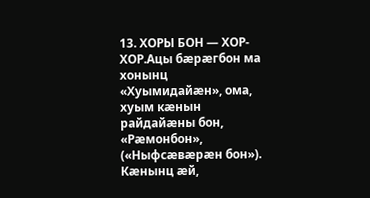13. ХОРЫ БОН — ХОР-ХОР.Ацы бæрæгбон ма хонынц «Хуымидайæн», ома, хуым кæнын райдайæны бон, «Рæмонбон», («Ныфсæвæрæн бон»). Кæнынц æй,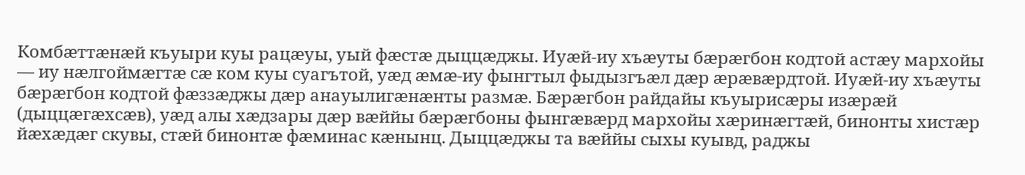Комбæттæнæй къуыри куы рацæуы, уый фæстæ дыццæджы. Иуæй-иу хъæуты бæрæгбон кодтой астæу мархойы — иу нæлгоймæгтæ сæ ком куы суагътой, уæд æмæ-иу фынгтыл фыдызгъæл дæр æрæвæрдтой. Иуæй-иу хъæуты бæрæгбон кодтой фæззæджы дæр анауылигæнæнты размæ. Бæрæгбон райдайы къуырисæры изæрæй (дыццæгæхсæв), уæд алы хæдзары дæр вæййы бæрæгбоны фынгæвæрд мархойы хæринæгтæй, бинонты хистæр йæхæдæг скувы, стæй бинонтæ фæминас кæнынц. Дыццæджы та вæййы сыхы куывд, раджы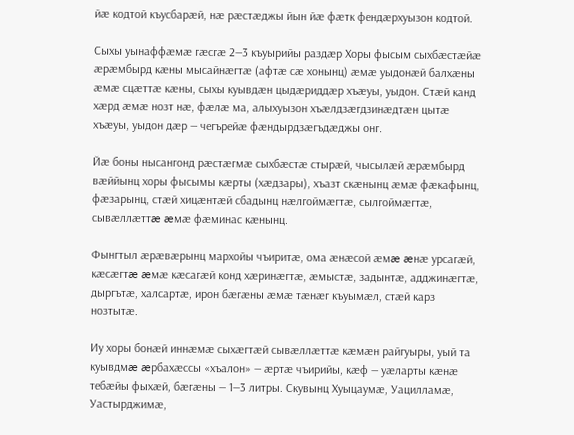йæ кодтой къусбарæй, нæ рæстæджы йын йæ фæтк фендæрхуызон кодтой.

Сыхы уынаффæмæ гæсгæ 2—3 къуырийы раздæр Хоры фысым сыхбæстæйæ æрæмбырд кæны мысайнæгтæ (афтæ сæ хонынц) æмæ уыдонæй балхæны æмæ сцæттæ кæны, сыхы куывдæн цыдæриддæр хъæуы, уыдон. Стæй канд хæрд æмæ нозт нæ, фæлæ ма, алыхуызон хъæлдзæгдзинæдтæн цытæ хъæуы, уыдон дæр — чегърейæ фæндырдзæгъдæджы онг.

Йæ боны нысангонд рæстæгмæ сыхбæстæ стырæй, чысылæй æрæмбырд вæййынц хоры фысымы кæрты (хæдзары), хъазт скæнынц æмæ фæкафынц, фæзарынц, стæй хицæнтæй сбадынц нæлгоймæгтæ, сылгоймæгтæ, сывæллæттæ æмæ фæминас кæнынц.

Фынгтыл æрæвæрынц мархойы чъиритæ, ома æнæсой æмæ æнæ урсагæй, кæсæгтæ æмæ кæсагæй конд хæринæгтæ, æмыстæ, задынтæ, адджинæгтæ, дыргътæ, халсартæ, ирон бæгæны æмæ тæнæг къуымæл, стæй карз нозтытæ.

Иу хоры бонæй иннæмæ сыхæгтæй сывæллæттæ кæмæн райгуыры, уый та куывдмæ æрбахæссы «хъалон» — æртæ чъирийы, кæф — уæларты кæнæ тебæйы фыхæй, бæгæны — 1—3 литры. Скувынц Хуыцаумæ, Уацилламæ, Уастырджимæ,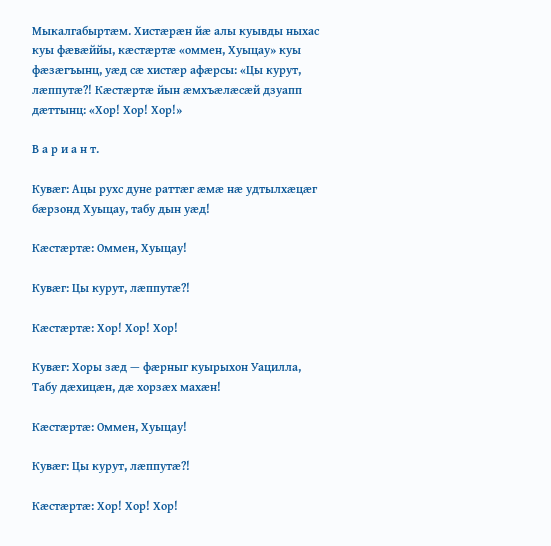Мыкалгабыртæм. Хистæрæн йæ алы куывды ныхас куы фæвæййы, кæстæртæ «оммен, Хуыцау» куы фæзæгъынц, уæд сæ хистæр афæрсы: «Цы курут, лæппутæ?! Кæстæртæ йын æмхъæлæсæй дзуапп дæттынц: «Хор! Хор! Хор!»

В а р и а н т.

Кувæг: Ацы рухс дуне раттæг æмæ нæ удтылхæцæг бæрзонд Хуыцау, табу дын уæд!

Кæстæртæ: Оммен, Хуыцау!

Кувæг: Цы курут, лæппутæ?!

Кæстæртæ: Хор! Хор! Хор!

Кувæг: Хоры зæд — фæрныг куырыхон Уацилла, Табу дæхицæн, дæ хорзæх махæн!

Кæстæртæ: Оммен, Хуыцау!

Кувæг: Цы курут, лæппутæ?!

Кæстæртæ: Хор! Хор! Хор!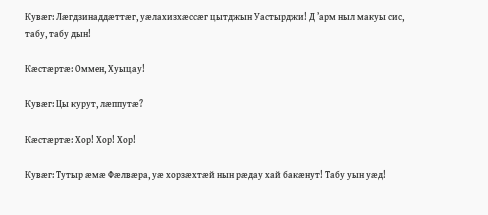Кувæг: Лæгдзинаддæттæг, уæлахизхæссæг цытджын Уастырджи! Д ’арм ныл макуы сис, табу, табу дын!

Кæстæртæ: Оммен, Хуыцау!

Кувæг: Цы курут, лæппутæ?

Кæстæртæ: Хор! Хор! Хор!

Кувæг: Тутыр æмæ Фæлвæра, уæ хорзæхтæй нын рæдау хай бакæнут! Табу уын уæд!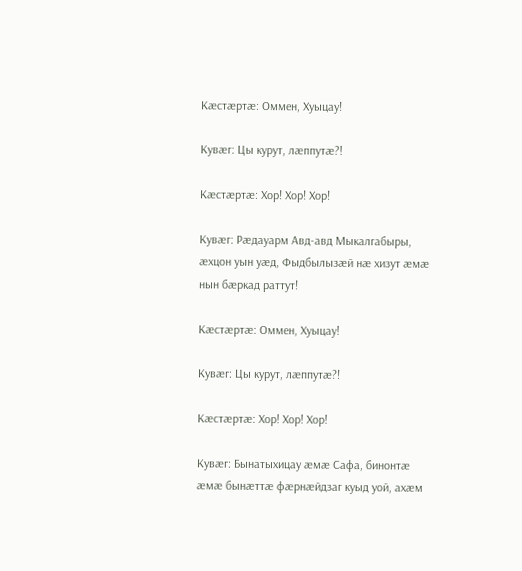Кæстæртæ: Оммен, Хуыцау!

Кувæг: Цы курут, лæппутæ?!

Кæстæртæ: Хор! Хор! Хор!

Кувæг: Рæдауарм Авд-авд Мыкалгабыры, æхцон уын уæд, Фыдбылызæй нæ хизут æмæ нын бæркад раттут!

Кæстæртæ: Оммен, Хуыцау!

Кувæг: Цы курут, лæппутæ?!

Кæстæртæ: Хор! Хор! Хор!

Кувæг: Бынатыхицау æмæ Сафа, бинонтæ æмæ бынæттæ фæрнæйдзаг куыд уой, ахæм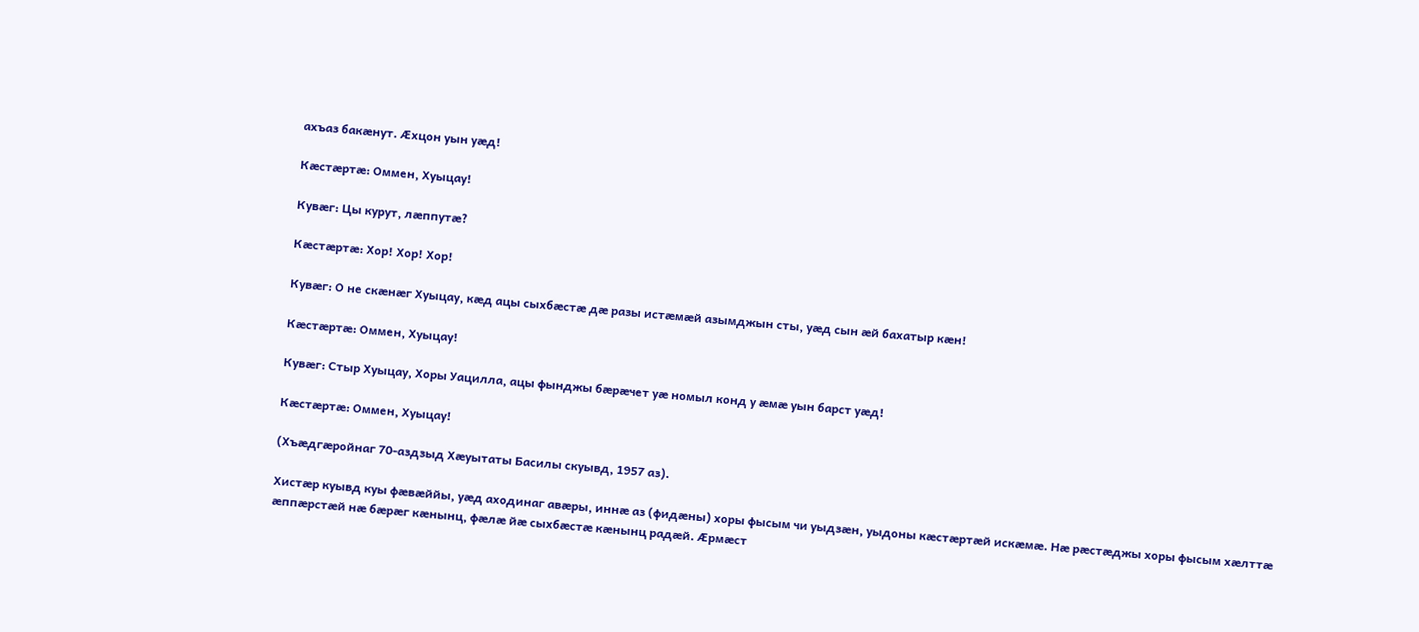ахъаз бакæнут. Æхцон уын уæд!

Кæстæртæ: Оммен, Хуыцау!

Кувæг: Цы курут, лæппутæ?

Кæстæртæ: Хор! Хор! Хор!

Кувæг: О не скæнæг Хуыцау, кæд ацы сыхбæстæ дæ разы истæмæй азымджын сты, уæд сын æй бахатыр кæн!

Кæстæртæ: Оммен, Хуыцау!

Кувæг: Стыр Хуыцау, Хоры Уацилла, ацы фынджы бæрæчет уæ номыл конд у æмæ уын барст уæд!

Кæстæртæ: Оммен, Хуыцау!

(Хъæдгæройнаг 70-аздзыд Хæуытаты Басилы скуывд, 1957 аз).

Хистæр куывд куы фæвæййы, уæд аходинаг авæры, иннæ аз (фидæны) хоры фысым чи уыдзæн, уыдоны кæстæртæй искæмæ. Нæ рæстæджы хоры фысым хæлттæ æппæрстæй нæ бæрæг кæнынц, фæлæ йæ сыхбæстæ кæнынц радæй. Æрмæст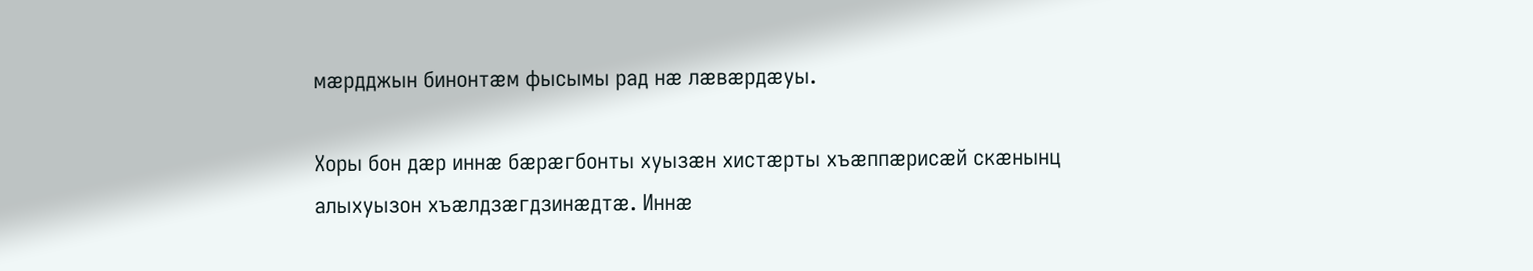мæрдджын бинонтæм фысымы рад нæ лæвæрдæуы.

Хоры бон дæр иннæ бæрæгбонты хуызæн хистæрты хъæппæрисæй скæнынц алыхуызон хъæлдзæгдзинæдтæ. Иннæ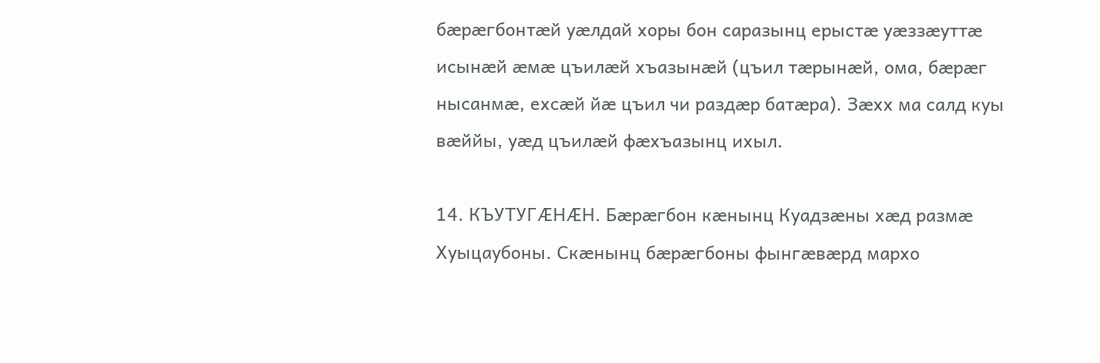бæрæгбонтæй уæлдай хоры бон саразынц ерыстæ уæззæуттæ исынæй æмæ цъилæй хъазынæй (цъил тæрынæй, ома, бæрæг нысанмæ, ехсæй йæ цъил чи раздæр батæра). Зæхх ма салд куы вæййы, уæд цъилæй фæхъазынц ихыл.

14. КЪУТУГÆНÆН. Бæрæгбон кæнынц Куадзæны хæд размæ Хуыцаубоны. Скæнынц бæрæгбоны фынгæвæрд мархо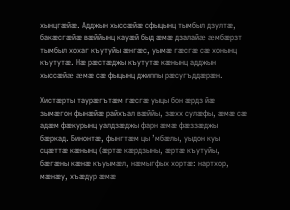хынцгæйæ. Адджын хыссæйæ сфыцынц тымбыл дзултæ, бакæсгæйæ вæййынц кауæй быд æмæ дзалайæ æмбæрзт тымбыл хохаг къутуйы æнгæс, уымæ гæсгæ сæ хонынц къутутæ. Нæ рæстæджы къутутæ кæнынц адджын хыссæйæ æмæ сæ фыцынц джиппы рæсугъддæрæн.

Хистæрты таурæгътæм гæсгæ уыцы бон æрдз йæ зымæгон фынæйæ райхъал вæййы, зæхх сулæфы, æмæ сæ адæм фæкурынц уалдзæджы фарн æмæ фæззæджы бæркад. Бинонтæ, фынгтæм цы ’мбæлы, уыдон куы сцæттæ кæнынц (æртæ кæрдзыны, æртæ къутуйы, бæгæны кæнæ къуымæл, нæмыгфых хортæ: нартхор, мæнæу, хъæдур æмæ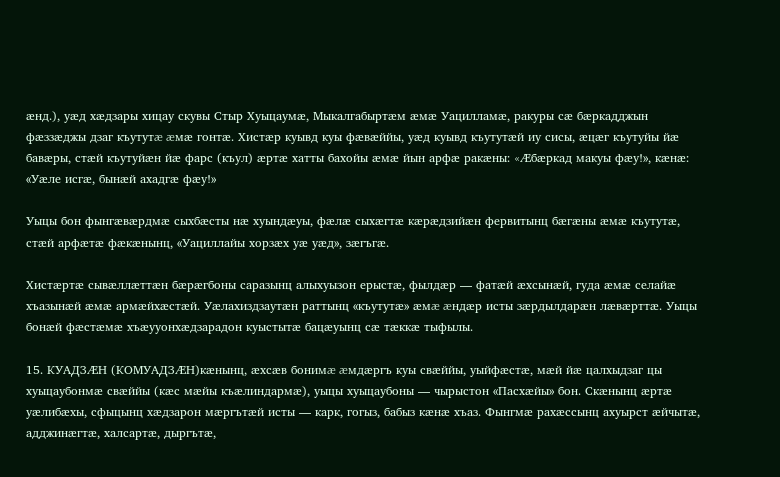æнд.), уæд хæдзары хицау скувы Стыр Хуыцаумæ, Мыкалгабыртæм æмæ Уацилламæ, ракуры сæ бæркадджын фæззæджы дзаг къутутæ æмæ гонтæ. Хистæр куывд куы фæвæййы, уæд куывд къутутæй иу сисы, æцæг къутуйы йæ бавæры, стæй къутуйæн йæ фарс (къул) æртæ хатты бахойы æмæ йын арфæ ракæны: «Æбæркад макуы фæу!», кæнæ: «Уæле исгæ, бынæй ахадгæ фæу!»

Уыцы бон фынгæвæрдмæ сыхбæсты нæ хуындæуы, фæлæ сыхæгтæ кæрæдзийæн фервитынц бæгæны æмæ къутутæ, стæй арфæтæ фæкæнынц, «Уациллайы хорзæх уæ уæд», зæгъгæ.

Хистæртæ сывæллæттæн бæрæгбоны саразынц алыхуызон ерыстæ, фылдæр — фатæй æхсынæй, гуда æмæ селайæ хъазынæй æмæ армæйхæстæй. Уæлахиздзаутæн раттынц «къутутæ» æмæ æндæр исты зæрдылдарæн лæвæрттæ. Уыцы бонæй фæстæмæ хъæууонхæдзарадон куыстытæ бацæуынц сæ тæккæ тыфылы.

15. КУАДЗÆН (КОМУАДЗÆН)кæнынц, æхсæв бонимæ æмдæргъ куы свæййы, уыйфæстæ, мæй йæ цалхыдзаг цы хуыцаубонмæ свæййы (кæс мæйы къæлиндармæ), уыцы хуыцаубоны — чырыстон «Пасхæйы» бон. Скæнынц æртæ уæлибæхы, сфыцынц хæдзарон мæргътæй исты — карк, гогыз, бабыз кæнæ хъаз. Фынгмæ рахæссынц ахуырст æйчытæ, адджинæгтæ, халсартæ, дыргътæ,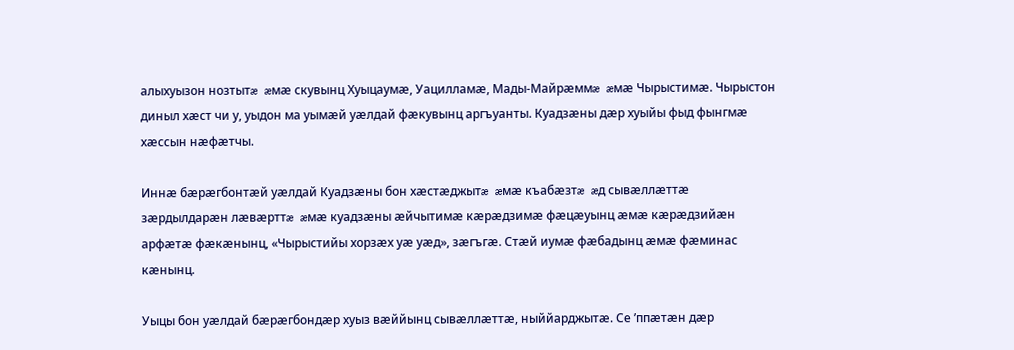алыхуызон нозтытæ æмæ скувынц Хуыцаумæ, Уацилламæ, Мады-Майрæммæ æмæ Чырыстимæ. Чырыстон диныл хæст чи у, уыдон ма уымæй уæлдай фæкувынц аргъуанты. Куадзæны дæр хуыйы фыд фынгмæ хæссын нæфæтчы.

Иннæ бæрæгбонтæй уæлдай Куадзæны бон хæстæджытæ æмæ къабæзтæ æд сывæллæттæ зæрдылдарæн лæвæрттæ æмæ куадзæны æйчытимæ кæрæдзимæ фæцæуынц æмæ кæрæдзийæн арфæтæ фæкæнынц, «Чырыстийы хорзæх уæ уæд», зæгъгæ. Стæй иумæ фæбадынц æмæ фæминас кæнынц.

Уыцы бон уæлдай бæрæгбондæр хуыз вæййынц сывæллæттæ, ныййарджытæ. Се ’ппæтæн дæр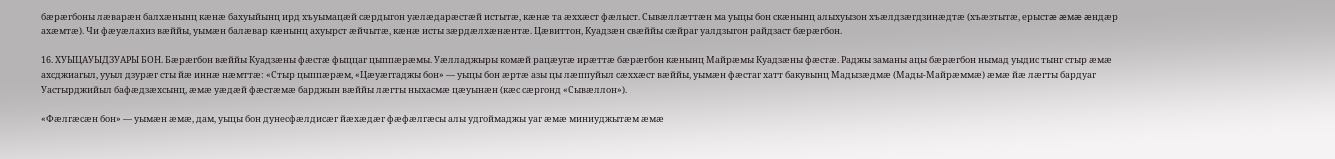бæрæгбоны лæварæн балхæнынц кæнæ бахуыйынц ирд хъуымацæй сæрдыгон уæлæдарæстæй истытæ, кæнæ та æххæст фæлыст. Сывæллæттæн ма уыцы бон скæнынц алыхуызон хъæлдзæгдзинæдтæ (хъæзтытæ, ерыстæ æмæ æндæр ахæмтæ). Чи фæуæлахиз вæййы, уымæн балæвар кæнынц ахуырст æйчытæ, кæнæ исты зæрдæлхæнæнтæ. Цæвиттон, Куадзæн свæййы сæйраг уалдзыгон райдзаст бæрæгбон.

16. ХУЫЦАУЫДЗУАРЫ БОН. Бæрæгбон вæййы Куадзæны фæстæ фыццаг цыппæрæмы. Уæлладжыры комæй рацæугæ ирæттæ бæрæгбон кæнынц Майрæмы Куадзæны фæстæ. Раджы заманы ацы бæрæгбон нымад уыдис тынг стыр æмæ ахсджиагыл, ууыл дзурæг сты йæ иннæ нæмттæ: «Стыр цыппæрæм, «Цæуæггаджы бон» — уыцы бон æртæ азы цы лæппуйыл сæххæст вæййы, уымæн фæстаг хатт бакувынц Мадызæдмæ (Мады-Майрæммæ) æмæ йæ лæгты бардуаг Уастырджийыл бафæдзæхсынц, æмæ уæдæй фæстæмæ барджын вæййы лæгты ныхасмæ цæуынæн (кæс сæргонд «Сывæллон»).

«Фæлгæсæн бон» — уымæн æмæ, дам, уыцы бон дунесфæлдисæг йæхæдæг фæфæлгæсы алы удгоймаджы уаг æмæ миниуджытæм æмæ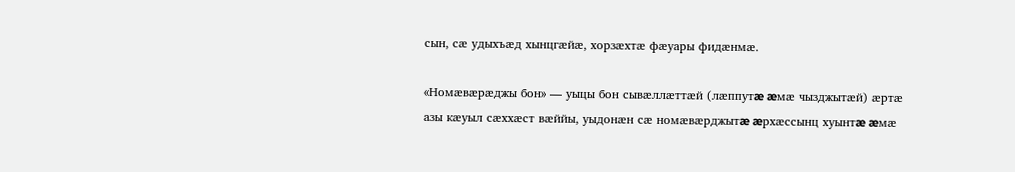сын, сæ удыхъæд хынцгæйæ, хорзæхтæ фæуары фидæнмæ.

«Номæвæрæджы бон» — уыцы бон сывæллæттæй (лæппутæ æмæ чызджытæй) æртæ азы кæуыл сæххæст вæййы, уыдонæн сæ номæвæрджытæ æрхæссынц хуынтæ æмæ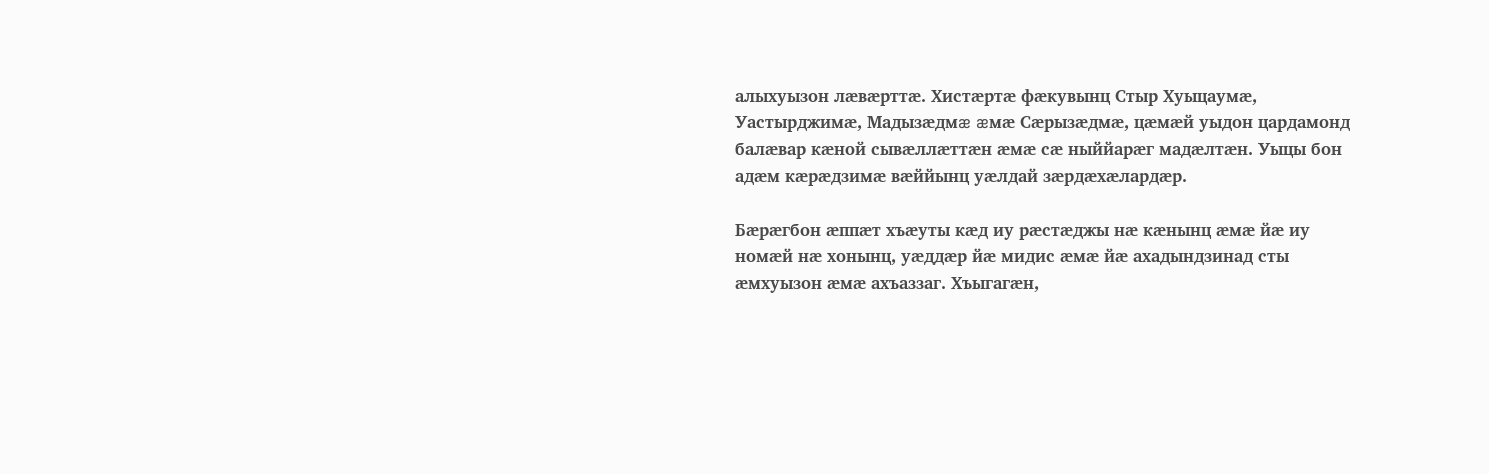алыхуызон лæвæрттæ. Хистæртæ фæкувынц Стыр Хуыцаумæ, Уастырджимæ, Мадызæдмæ æмæ Сæрызæдмæ, цæмæй уыдон цардамонд балæвар кæной сывæллæттæн æмæ сæ ныййарæг мадæлтæн. Уыцы бон адæм кæрæдзимæ вæййынц уæлдай зæрдæхæлардæр.

Бæрæгбон æппæт хъæуты кæд иу рæстæджы нæ кæнынц æмæ йæ иу номæй нæ хонынц, уæддæр йæ мидис æмæ йæ ахадындзинад сты æмхуызон æмæ ахъаззаг. Хъыгагæн,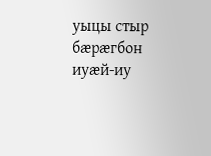уыцы стыр бæрæгбон иуæй-иу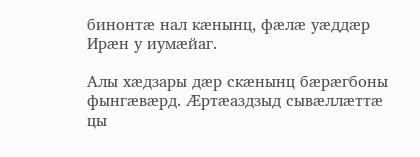бинонтæ нал кæнынц, фæлæ уæддæр Ирæн у иумæйаг.

Алы хæдзары дæр скæнынц бæрæгбоны фынгæвæрд. Æртæаздзыд сывæллæттæ цы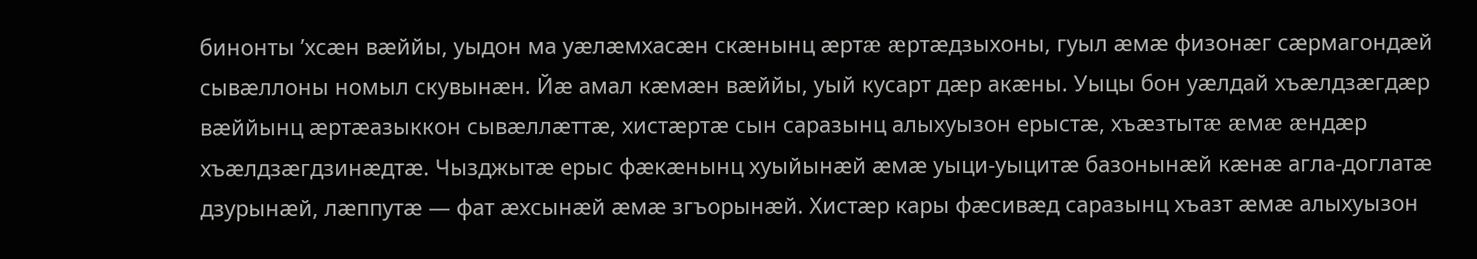бинонты ’хсæн вæййы, уыдон ма уæлæмхасæн скæнынц æртæ æртæдзыхоны, гуыл æмæ физонæг сæрмагондæй сывæллоны номыл скувынæн. Йæ амал кæмæн вæййы, уый кусарт дæр акæны. Уыцы бон уæлдай хъæлдзæгдæр вæййынц æртæазыккон сывæллæттæ, хистæртæ сын саразынц алыхуызон ерыстæ, хъæзтытæ æмæ æндæр хъæлдзæгдзинæдтæ. Чызджытæ ерыс фæкæнынц хуыйынæй æмæ уыци-уыцитæ базонынæй кæнæ агла-доглатæ дзурынæй, лæппутæ — фат æхсынæй æмæ згъорынæй. Хистæр кары фæсивæд саразынц хъазт æмæ алыхуызон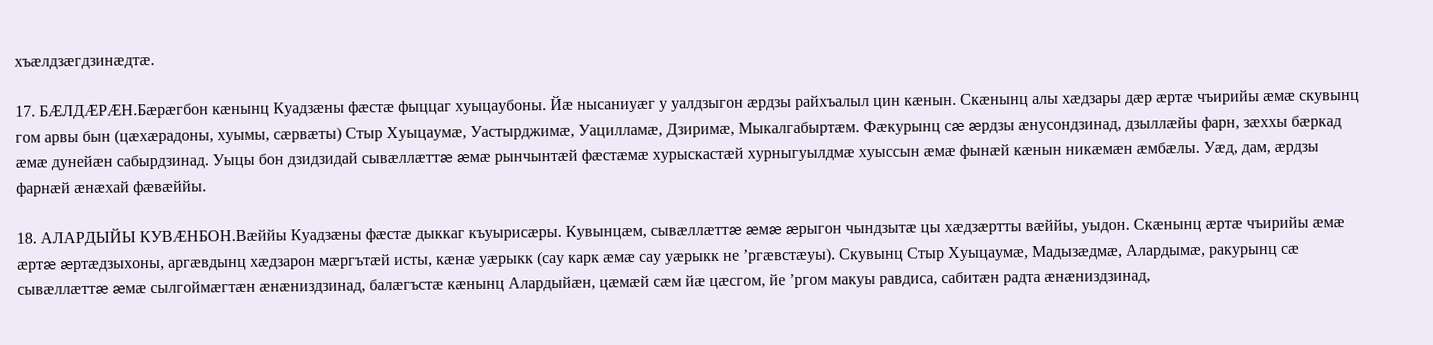хъæлдзæгдзинæдтæ.

17. БÆЛДÆРÆН.Бæрæгбон кæнынц Куадзæны фæстæ фыццаг хуыцаубоны. Йæ нысаниуæг у уалдзыгон æрдзы райхъалыл цин кæнын. Скæнынц алы хæдзары дæр æртæ чъирийы æмæ скувынц гом арвы бын (цæхæрадоны, хуымы, сæрвæты) Стыр Хуыцаумæ, Уастырджимæ, Уацилламæ, Дзиримæ, Мыкалгабыртæм. Фæкурынц сæ æрдзы æнусондзинад, дзыллæйы фарн, зæххы бæркад æмæ дунейæн сабырдзинад. Уыцы бон дзидзидай сывæллæттæ æмæ рынчынтæй фæстæмæ хурыскастæй хурныгуылдмæ хуыссын æмæ фынæй кæнын никæмæн æмбæлы. Уæд, дам, æрдзы фарнæй æнæхай фæвæййы.

18. АЛАРДЫЙЫ КУВÆНБОН.Вæййы Куадзæны фæстæ дыккаг къуырисæры. Кувынцæм, сывæллæттæ æмæ æрыгон чындзытæ цы хæдзæртты вæййы, уыдон. Скæнынц æртæ чъирийы æмæ æртæ æртæдзыхоны, аргæвдынц хæдзарон мæргътæй исты, кæнæ уæрыкк (сау карк æмæ сау уæрыкк не ’ргæвстæуы). Скувынц Стыр Хуыцаумæ, Мадызæдмæ, Алардымæ, ракурынц сæ сывæллæттæ æмæ сылгоймæгтæн æнæниздзинад, балæгъстæ кæнынц Алардыйæн, цæмæй сæм йæ цæсгом, йе ’ргом макуы равдиса, сабитæн радта æнæниздзинад,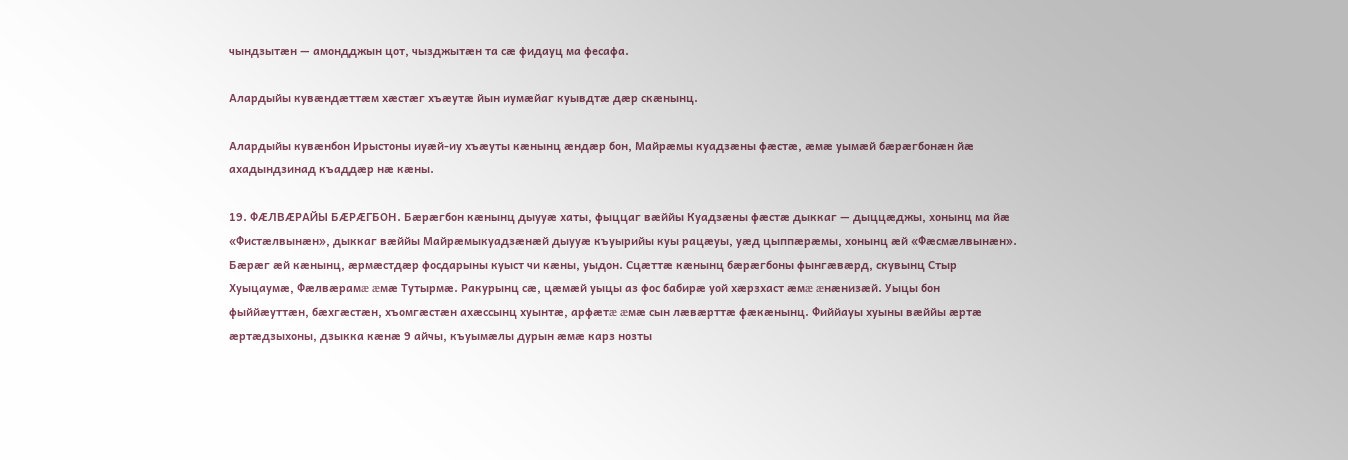чындзытæн — амондджын цот, чызджытæн та сæ фидауц ма фесафа.

Алардыйы кувæндæттæм хæстæг хъæутæ йын иумæйаг куывдтæ дæр скæнынц.

Алардыйы кувæнбон Ирыстоны иуæй-иу хъæуты кæнынц æндæр бон, Майрæмы куадзæны фæстæ, æмæ уымæй бæрæгбонæн йæ ахадындзинад къаддæр нæ кæны.

19. ФÆЛВÆРАЙЫ БÆРÆГБОН. Бæрæгбон кæнынц дыууæ хаты, фыццаг вæййы Куадзæны фæстæ дыккаг — дыццæджы, хонынц ма йæ «Фистæлвынæн», дыккаг вæййы Майрæмыкуадзæнæй дыууæ къуырийы куы рацæуы, уæд цыппæрæмы, хонынц æй «Фæсмæлвынæн». Бæрæг æй кæнынц, æрмæстдæр фосдарыны куыст чи кæны, уыдон. Сцæттæ кæнынц бæрæгбоны фынгæвæрд, скувынц Стыр Хуыцаумæ, Фæлвæрамæ æмæ Тутырмæ. Ракурынц сæ, цæмæй уыцы аз фос бабирæ уой хæрзхаст æмæ æнæнизæй. Уыцы бон фыййæуттæн, бæхгæстæн, хъомгæстæн ахæссынц хуынтæ, арфæтæ æмæ сын лæвæрттæ фæкæнынц. Фиййауы хуыны вæййы æртæ æртæдзыхоны, дзыкка кæнæ 9 айчы, къуымæлы дурын æмæ карз нозты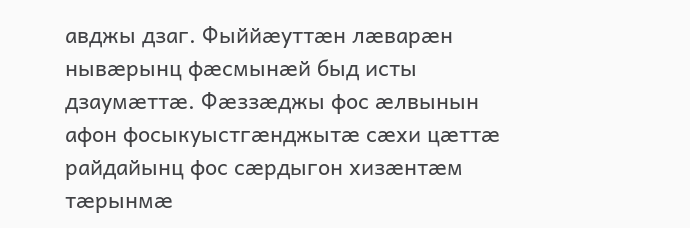авджы дзаг. Фыййæуттæн лæварæн нывæрынц фæсмынæй быд исты дзаумæттæ. Фæззæджы фос æлвынын афон фосыкуыстгæнджытæ сæхи цæттæ райдайынц фос сæрдыгон хизæнтæм тæрынмæ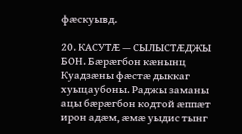фæскуывд.

20. КАСУТÆ — СЫЛЫСТÆДЖЫ БОН. Бæрæгбон кæнынц Куадзæны фæстæ дыккаг хуыцаубоны. Раджы заманы ацы бæрæгбон кодтой æппæт ирон адæм, æмæ уыдис тынг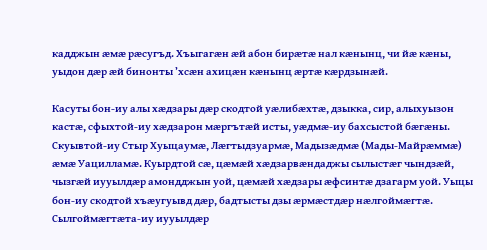кадджын æмæ рæсугъд. Хъыгагæн æй абон бирæтæ нал кæнынц, чи йæ кæны, уыдон дæр æй бинонты ’хсæн ахицæн кæнынц æртæ кæрдзынæй.

Касуты бон-иу алы хæдзары дæр скодтой уæлибæхтæ, дзыкка, сир, алыхуызон кастæ, сфыхтой-иу хæдзарон мæргътæй исты, уæдмæ-иу бахсыстой бæгæны. Скуывтой-иу Стыр Хуыцаумæ, Лæгтыдзуармæ, Мадызæдмæ (Мады-Майрæммæ) æмæ Уацилламæ. Куырдтой сæ, цæмæй хæдзарвæндаджы сылыстæг чындзæй, чызгæй иууылдæр амондджын уой, цæмæй хæдзары æфсинтæ дзагарм уой. Уыцы бон-иу скодтой хъæугуывд дæр, бадтысты дзы æрмæстдæр нæлгоймæгтæ. Сылгоймæгтæта-иу иууылдæр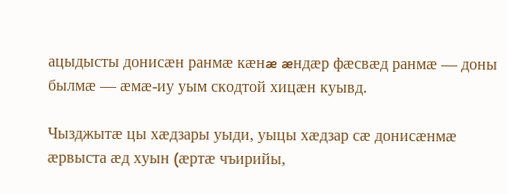ацыдысты донисæн ранмæ кæнæ æндæр фæсвæд ранмæ — доны былмæ — æмæ-иу уым скодтой хицæн куывд.

Чызджытæ цы хæдзары уыди, уыцы хæдзар сæ донисæнмæ æрвыста æд хуын (æртæ чъирийы,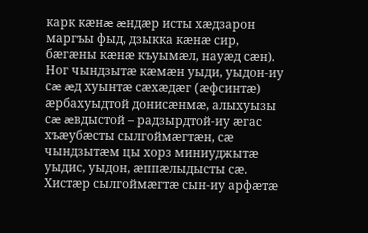карк кæнæ æндæр исты хæдзарон маргъы фыд, дзыкка кæнæ сир, бæгæны кæнæ къуымæл, науæд сæн). Ног чындзытæ кæмæн уыди, уыдон-иу сæ æд хуынтæ сæхæдæг (æфсинтæ) æрбахуыдтой донисæнмæ, алыхуызы сæ æвдыстой – радзырдтой-иу æгас хъæубæсты сылгоймæгтæн, сæ чындзытæм цы хорз миниуджытæ уыдис, уыдон, æппæлыдысты сæ. Хистæр сылгоймæгтæ сын-иу арфæтæ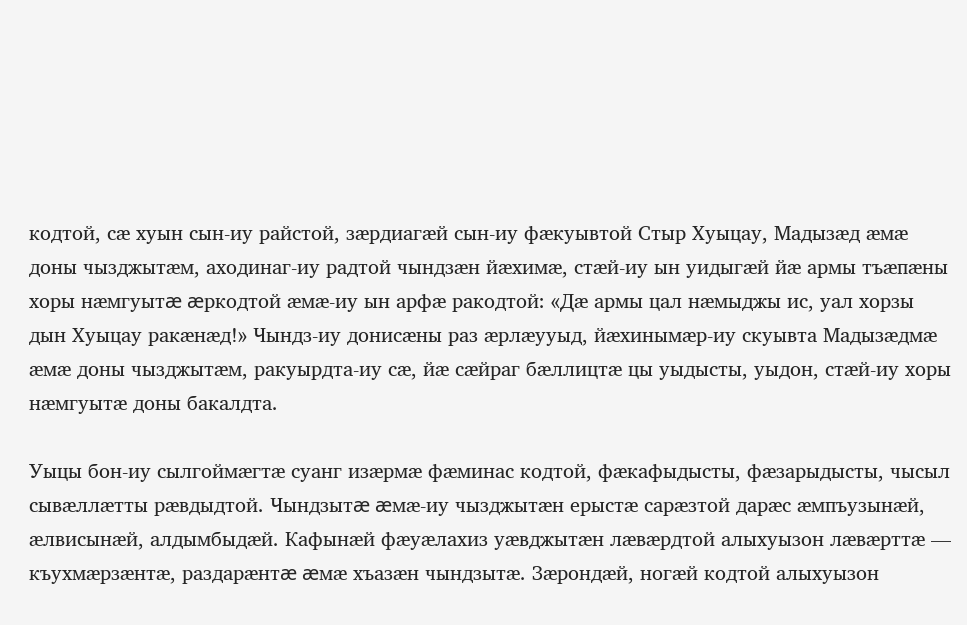кодтой, сæ хуын сын-иу райстой, зæрдиагæй сын-иу фæкуывтой Стыр Хуыцау, Мадызæд æмæ доны чызджытæм, аходинаг-иу радтой чындзæн йæхимæ, стæй-иу ын уидыгæй йæ армы тъæпæны хоры нæмгуытæ æркодтой æмæ-иу ын арфæ ракодтой: «Дæ армы цал нæмыджы ис, уал хорзы дын Хуыцау ракæнæд!» Чындз-иу донисæны раз æрлæууыд, йæхинымæр-иу скуывта Мадызæдмæ æмæ доны чызджытæм, ракуырдта-иу сæ, йæ сæйраг бæллицтæ цы уыдысты, уыдон, стæй-иу хоры нæмгуытæ доны бакалдта.

Уыцы бон-иу сылгоймæгтæ суанг изæрмæ фæминас кодтой, фæкафыдысты, фæзарыдысты, чысыл сывæллæтты рæвдыдтой. Чындзытæ æмæ-иу чызджытæн ерыстæ сарæзтой дарæс æмпъузынæй, æлвисынæй, алдымбыдæй. Кафынæй фæуæлахиз уæвджытæн лæвæрдтой алыхуызон лæвæрттæ — къухмæрзæнтæ, раздарæнтæ æмæ хъазæн чындзытæ. Зæрондæй, ногæй кодтой алыхуызон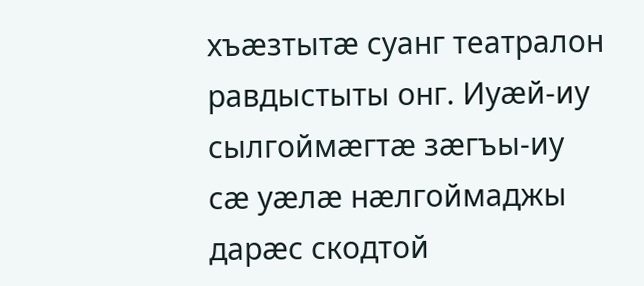хъæзтытæ суанг театралон равдыстыты онг. Иуæй-иу сылгоймæгтæ зæгъы-иу сæ уæлæ нæлгоймаджы дарæс скодтой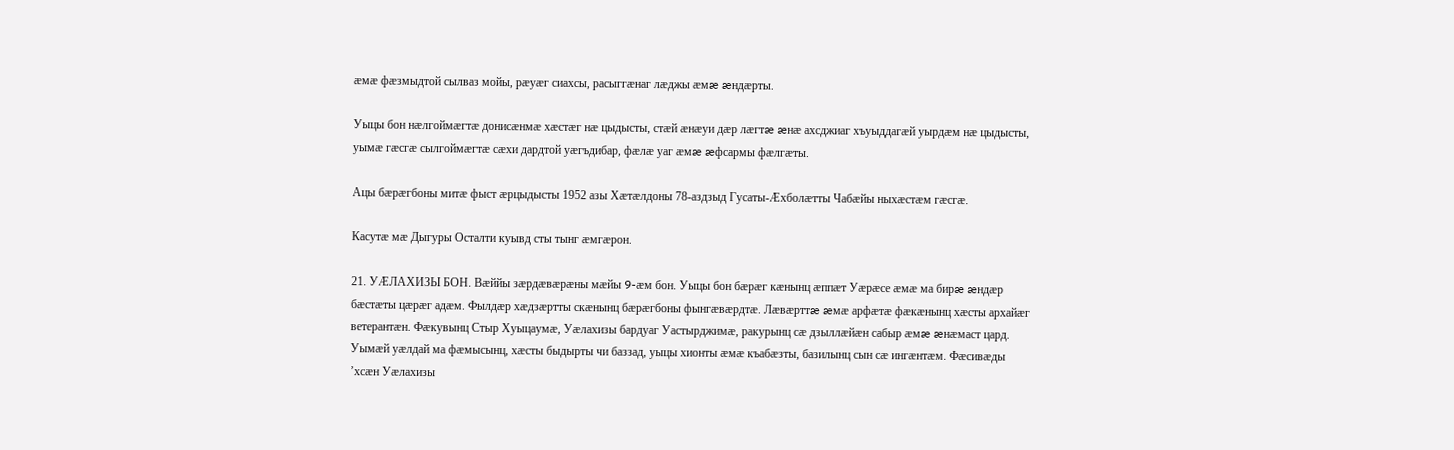æмæ фæзмыдтой сылваз мойы, рæуæг сиахсы, расыггæнаг лæджы æмæ æндæрты.

Уыцы бон нæлгоймæгтæ донисæнмæ хæстæг нæ цыдысты, стæй æнæуи дæр лæгтæ æнæ ахсджиаг хъуыддагæй уырдæм нæ цыдысты, уымæ гæсгæ сылгоймæгтæ сæхи дардтой уæгъдибар, фæлæ уаг æмæ æфсармы фæлгæты.

Ацы бæрæгбоны митæ фыст æрцыдысты 1952 азы Хæтæлдоны 78-аздзыд Гусаты-Æхболæтты Чабæйы ныхæстæм гæсгæ.

Касутæ мæ Дыгуры Осталти куывд сты тынг æмгæрон.

21. УÆЛАХИЗЫ БОН. Вæййы зæрдæвæрæны мæйы 9-æм бон. Уыцы бон бæрæг кæнынц æппæт Уæрæсе æмæ ма бирæ æндæр бæстæты цæрæг адæм. Фылдæр хæдзæртты скæнынц бæрæгбоны фынгæвæрдтæ. Лæвæрттæ æмæ арфæтæ фæкæнынц хæсты архайæг ветерантæн. Фæкувынц Стыр Хуыцаумæ, Уæлахизы бардуаг Уастырджимæ, ракурынц сæ дзыллæйæн сабыр æмæ æнæмаст цард. Уымæй уæлдай ма фæмысынц, хæсты быдырты чи баззад, уыцы хионты æмæ къабæзты, базилынц сын сæ ингæнтæм. Фæсивæды ’хсæн Уæлахизы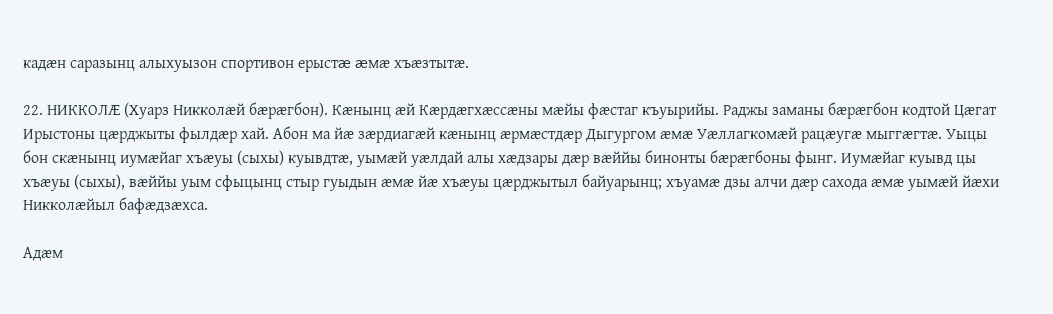кадæн саразынц алыхуызон спортивон ерыстæ æмæ хъæзтытæ.

22. НИККОЛÆ (Хуарз Никколæй бæрæгбон). Кæнынц æй Кæрдæгхæссæны мæйы фæстаг къуырийы. Раджы заманы бæрæгбон кодтой Цæгат Ирыстоны цæрджыты фылдæр хай. Абон ма йæ зæрдиагæй кæнынц æрмæстдæр Дыгургом æмæ Уæллагкомæй рацæугæ мыггæгтæ. Уыцы бон скæнынц иумæйаг хъæуы (сыхы) куывдтæ, уымæй уæлдай алы хæдзары дæр вæййы бинонты бæрæгбоны фынг. Иумæйаг куывд цы хъæуы (сыхы), вæййы уым сфыцынц стыр гуыдын æмæ йæ хъæуы цæрджытыл байуарынц; хъуамæ дзы алчи дæр сахода æмæ уымæй йæхи Никколæйыл бафæдзæхса.

Адæм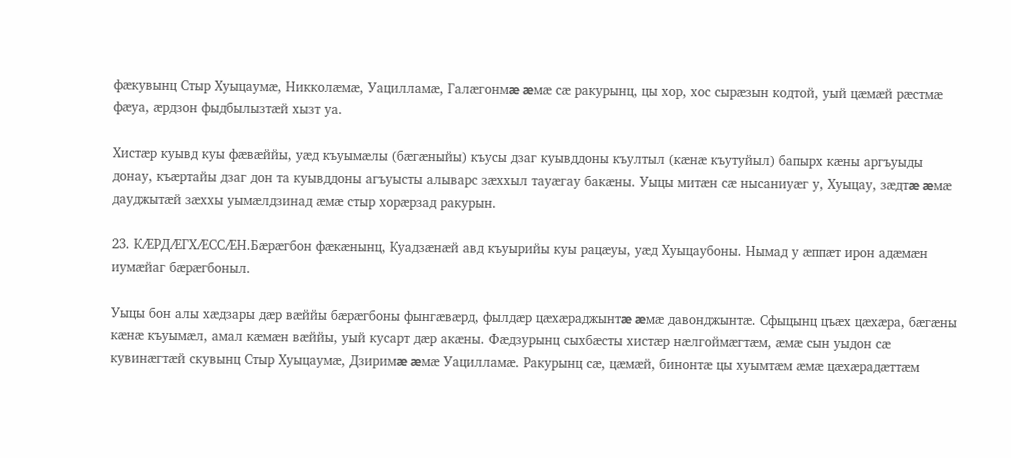фæкувынц Стыр Хуыцаумæ, Никколæмæ, Уацилламæ, Галæгонмæ æмæ сæ ракурынц, цы хор, хос сырæзын кодтой, уый цæмæй рæстмæ фæуа, æрдзон фыдбылызтæй хызт уа.

Хистæр куывд куы фæвæййы, уæд къуымæлы (бæгæныйы) къусы дзаг куывддоны къултыл (кæнæ къутуйыл) бапырх кæны аргъуыды донау, къæртайы дзаг дон та куывддоны агъуысты алыварс зæххыл тауæгау бакæны. Уыцы митæн сæ нысаниуæг у, Хуыцау, зæдтæ æмæ дауджытæй зæххы уымæлдзинад æмæ стыр хорæрзад ракурын.

23. КÆРДÆГХÆССÆН.Бæрæгбон фæкæнынц, Куадзæнæй авд къуырийы куы рацæуы, уæд Хуыцаубоны. Нымад у æппæт ирон адæмæн иумæйаг бæрæгбоныл.

Уыцы бон алы хæдзары дæр вæййы бæрæгбоны фынгæвæрд, фылдæр цæхæраджынтæ æмæ давонджынтæ. Сфыцынц цъæх цæхæра, бæгæны кæнæ къуымæл, амал кæмæн вæййы, уый кусарт дæр акæны. Фæдзурынц сыхбæсты хистæр нæлгоймæгтæм, æмæ сын уыдон сæ кувинæгтæй скувынц Стыр Хуыцаумæ, Дзиримæ æмæ Уацилламæ. Ракурынц сæ, цæмæй, бинонтæ цы хуымтæм æмæ цæхæрадæттæм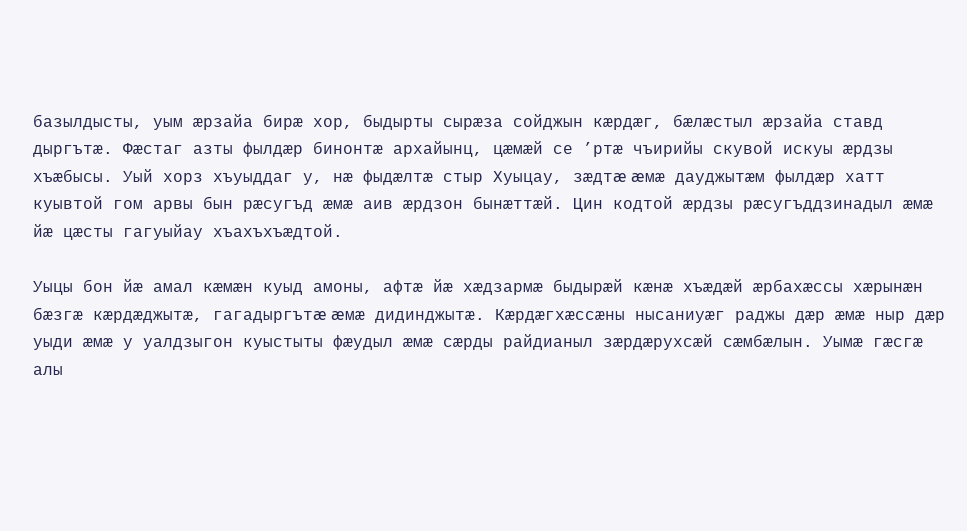базылдысты, уым æрзайа бирæ хор, быдырты сырæза сойджын кæрдæг, бæлæстыл æрзайа ставд дыргътæ. Фæстаг азты фылдæр бинонтæ архайынц, цæмæй се ’ртæ чъирийы скувой искуы æрдзы хъæбысы. Уый хорз хъуыддаг у, нæ фыдæлтæ стыр Хуыцау, зæдтæ æмæ дауджытæм фылдæр хатт куывтой гом арвы бын рæсугъд æмæ аив æрдзон бынæттæй. Цин кодтой æрдзы рæсугъддзинадыл æмæ йæ цæсты гагуыйау хъахъхъæдтой.

Уыцы бон йæ амал кæмæн куыд амоны, афтæ йæ хæдзармæ быдырæй кæнæ хъæдæй æрбахæссы хæрынæн бæзгæ кæрдæджытæ, гагадыргътæ æмæ дидинджытæ. Кæрдæгхæссæны нысаниуæг раджы дæр æмæ ныр дæр уыди æмæ у уалдзыгон куыстыты фæудыл æмæ сæрды райдианыл зæрдæрухсæй сæмбæлын. Уымæ гæсгæ алы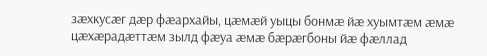зæхкусæг дæр фæархайы, цæмæй уыцы бонмæ йæ хуымтæм æмæ цæхæрадæттæм зылд фæуа æмæ бæрæгбоны йæ фæллад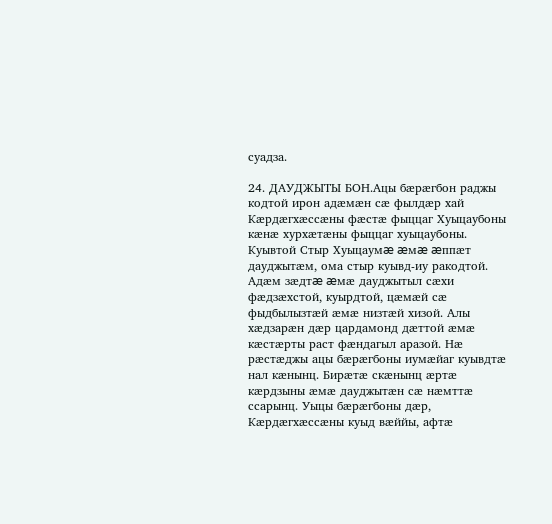суадза.

24. ДАУДЖЫТЫ БОН.Ацы бæрæгбон раджы кодтой ирон адæмæн сæ фылдæр хай Кæрдæгхæссæны фæстæ фыццаг Хуыцаубоны кæнæ хурхæтæны фыццаг хуыцаубоны. Куывтой Стыр Хуыцаумæ æмæ æппæт дауджытæм, ома стыр куывд-иу ракодтой. Адæм зæдтæ æмæ дауджытыл сæхи фæдзæхстой, куырдтой, цæмæй сæ фыдбылызтæй æмæ низтæй хизой. Алы хæдзарæн дæр цардамонд дæттой æмæ кæстæрты раст фæндагыл аразой. Нæ рæстæджы ацы бæрæгбоны иумæйаг куывдтæ нал кæнынц. Бирæтæ скæнынц æртæ кæрдзыны æмæ дауджытæн сæ нæмттæ ссарынц. Уыцы бæрæгбоны дæр, Кæрдæгхæссæны куыд вæййы, афтæ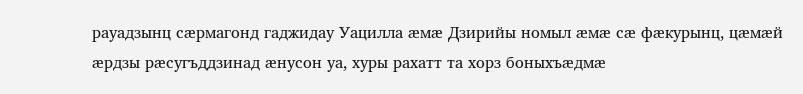рауадзынц сæрмагонд гаджидау Уацилла æмæ Дзирийы номыл æмæ сæ фæкурынц, цæмæй æрдзы рæсугъддзинад æнусон уа, хуры рахатт та хорз боныхъæдмæ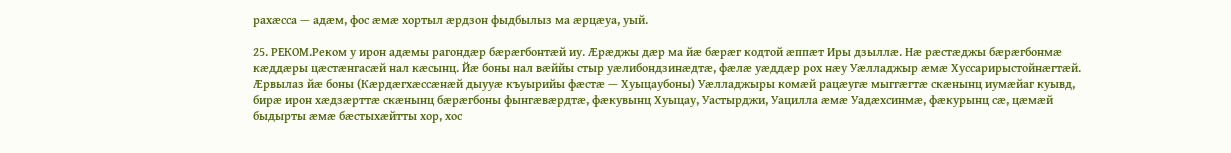рахæсса — адæм, фос æмæ хортыл æрдзон фыдбылыз ма æрцæуа, уый.

25. РЕКОМ.Реком у ирон адæмы рагондæр бæрæгбонтæй иу. Æрæджы дæр ма йæ бæрæг кодтой æппæт Иры дзыллæ. Нæ рæстæджы бæрæгбонмæ кæддæры цæстæнгасæй нал кæсынц. Йæ боны нал вæййы стыр уæлибондзинæдтæ, фæлæ уæддæр рох нæу Уæлладжыр æмæ Хуссарирыстойнæгтæй. Æрвылаз йæ боны (Кæрдæгхæссæнæй дыууæ къуырийы фæстæ — Хуыцаубоны) Уæлладжыры комæй рацæугæ мыггæгтæ скæнынц иумæйаг куывд, бирæ ирон хæдзæрттæ скæнынц бæрæгбоны фынгæвæрдтæ, фæкувынц Хуыцау, Уастырджи, Уацилла æмæ Уадæхсинмæ, фæкурынц сæ, цæмæй быдырты æмæ бæстыхæйтты хор, хос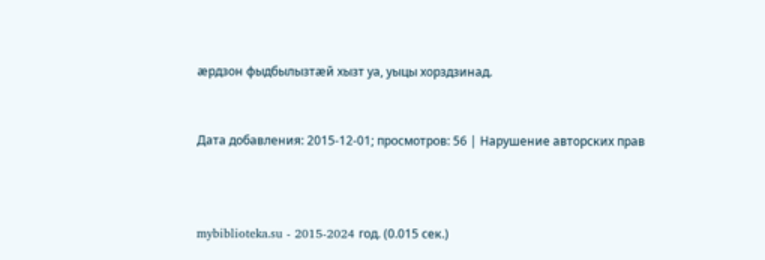æрдзон фыдбылызтæй хызт уа, уыцы хорздзинад.


Дата добавления: 2015-12-01; просмотров: 56 | Нарушение авторских прав



mybiblioteka.su - 2015-2024 год. (0.015 сек.)